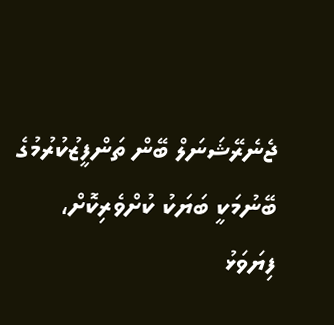ޖެނެރޭޝަނަލް ބޭން ތަންފީޒުކުރުމުގެ ބޭނުމަކީ ބަޔަކު ކުށްވެރިކޮށް، ފިޔަވަޅު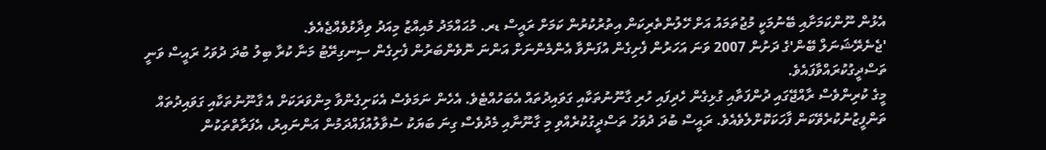އެޅުން ނޫންކަމަށާއި ބޭނުމަކީ މުޖުތަމައު އަށް ހޭލުންތެރިކަން އިތުރުކުރުން ކަމަށް ރައީސް ޑރ. މުޙައްމަދު މުއިއްޒު މިއަދު ވިދާޅުވެއްޖެއެވެ.
'ޖެނެރޭޝަނަލް ބޭން'ގެ ދަށުން 2007 ވަނަ އަހަރުން ފެށިގެން އުފަންވާ އެންމެންނަށް އަންނަ ނޮވެންބަރުން ފެށިގެން ސިނގިރޭޓު މަނާ ކުރާ ބިލު ބުދަ ދުވަހު ރައީސް ވަނީ ތަސްދީގުކުރައްވާފައެވެ.
މީގެ ކުރިންވެސް ރާއްޖޭގައި ދުންފަތާއި ގުޅިގެން ހެދިފައި ހުރި ގާނޫނުތަކާއި ގަވައިދުތައް އެބަހުއްޓެވެ. އެހެން ނަމަވެސް އެކަށިގެންވާ މިންވަރަކަށް އެ ގާނޫނުތަކާއި ގަވައިދުތައް ތަންފީޒުނުކުރެވޭކަން ފާހަކަކޮށްލެވެއެވެ. ރައީސް ބުދަ ދުވަހު ތަސްދީގުކުރެއްވި މި ގާނޫނާއި މެދުވެސް ގިނަ ބަޔަކު ސުވާލުއުފައްދަމުން އަންނައިރު، އެފަރާތްތަކުން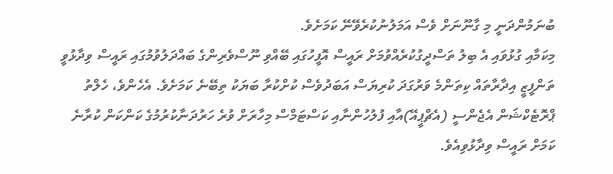ބުނަމުންދަނީ މި ގާނޫނަށް ވެސް އަމަލުނުކުރެވޭނޭ ކަމަށެވެ.
މިކަމާއި ގުޅުވައި އެ ބިލު ތަސްދީގުކުރެއްވުމަށް ރައީސް އޮފީހުގައި ބޭއްވި ނޫސްވެރިންގެ ބައްދަލުވުމުގައި ރައީސް ވިދާޅުވީ ތަންފީޒީ އިދާރާތައް ކިތަންމެ ވަރުގަދަ ކުރިޔަސް އަބަދުވެސް ކުށްކުރާ ބަޔަކު ތިބޭނެ ކަމަށެވެ. އެހެންވެ، ހެލްތު ޕްރޮޓެކްޝަން އެޖެންސީ (އެޗްޕީއޭ)އާއި ފުލުހުންނާއި ކަސްޓަމްސް މިހާރަށް ވުރެ ހަރުދަނާކުރުމުގެ ކަންކަން ކުރާނެ ކަމަށް ރައީސް ވިދާޅުވިއެވެ.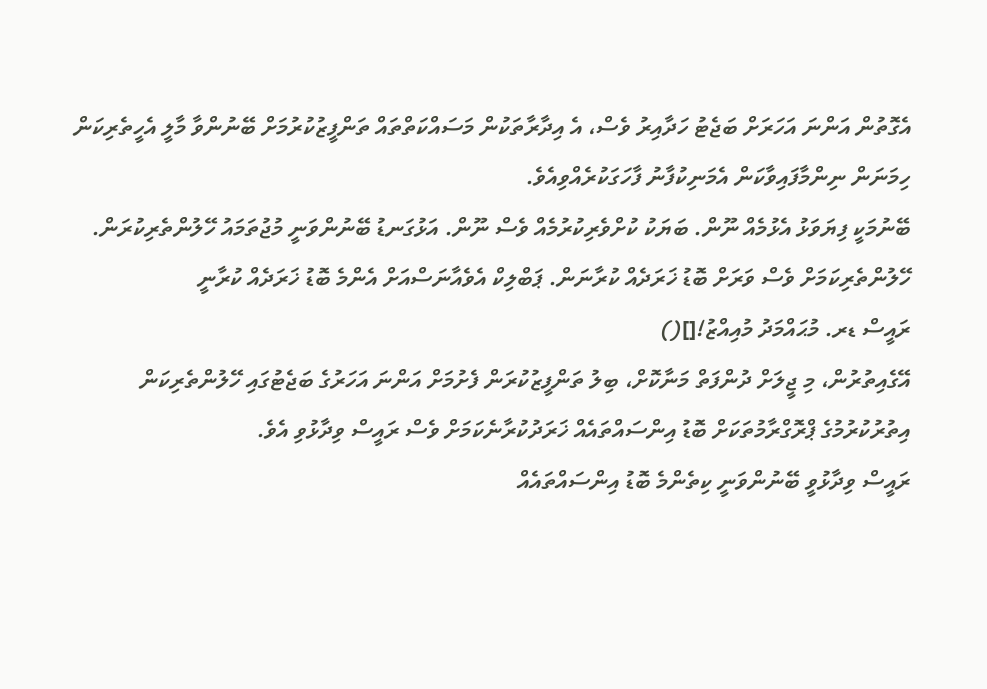އެގޮތުން އަންނަ އަހަރަށް ބަޖެޓު ހަދާއިރު ވެސް، އެ އިދާރާތަކުން މަސައްކަތްތައް ތަންފީޒުކުރުމަށް ބޭނުންވާ މާލީ އެހީތެރިކަން ހިމަނަން ނިންމާފައިވާކަން އެމަނިކުފާނު ފާހަގަކުރެއްވިއެވެ.
ބޭނުމަކީ ފިޔަވަޅު އެޅުމެއް ނޫން. ބަޔަކު ކުށްވެރިކުރުމެއް ވެސް ނޫން. އަޅުގަނޑު ބޭނުންވަނީ މުޖުތަމައު ހޭލުންތެރިކުރަން. ހޭލުންތެރިކަމަށް ވެސް ވަރަށް ބޮޑު ޚަރަދެއް ކުރާނަން. ޕަބްލިކް އެވެއާނަސްއަށް އެންމެ ބޮޑު ޚަރަދެއް ކުރާނީ
ރައީސް ޑރ. މުޙައްމަދު މުއިއްޒު![]()
އޭގެއިތުރުން، މި ޖީލަށް ދުންފަތް މަނާކޮށް، ބިލު ތަންފީޒުކުރަން ފެށުމަށް އަންނަ އަހަރުގެ ބަޖެޓުގައި ހޭލުންތެރިކަން އިތުރުކުރުމުގެ ޕްރޮގްރާމުތަކަށް ބޮޑު އިންސައްތައެއް ޚަރަދުކުރާނެކަމަށް ވެސް ރައީސް ވިދާޅުވި އެވެ.
ރައީސް ވިދާޅުވީ ބޭނުންވަނީ ކިތެންމެ ބޮޑު އިންސައްތައެއް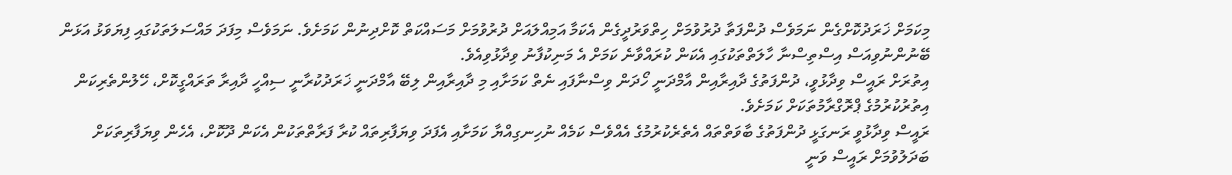މިކަމަށް ޚަރަދުކޮށްގެން ނަމަވެސް ދުންފަތާ ދުރުވުމަށް ހިތްވަރުދީގެން އެކަމާ އަމިއްލައަށް ދުރުވުމަށް މަސައްކަތް ކޮށްދިނުން ކަމަށެވެ. ނަމަވެސް މިފަދަ މައްސަލަތަކުގައި ފިޔަވަޅު އަޅަން ބޭނުންނުވިއަސް އިސްތިސްނާ ހާލަތްތަކުގައި އެކަން ކުރައްވާނެ ކަމަށް އެ މަނިކުފާނު ވިދާޅުވިއެވެ.
އިތުރަށް ރައީސް ވިދާޅުވީ، ދުންފަތުގެ ދާއިރާއިން އާމްދަނީ ހޯދަން ވިސްނާފައި ނެތް ކަމަށާއި މި ދާއިރާއިން ލިބޭ އާމްދަނީ ޚަރަދުކުރާނީ ސިއްހީ ދާއިރާ ތަރައްގީކޮށް، ހޭލުންތެރިކަން އިތުރުކުރުމުގެ ޕްރޮގްރާމުތަކަށް ކަމަށެވެ.
ރައީސް ވިދާޅުވީ ރަނގަޅީ ދުންފަތުގެ ބާވަތްތައް އެތެރެކުރުމުގެ އެއްވެސް ކަމެއް ނުހިނގިއްޔާ ކަމަށާއި އެފަދަ ވިޔަފާރިތައް ކުރާ ފަރާތްތަކުން އެކަން ދޫކޮށް، އެހެން ވިޔަފާރިތަކަށް ބަދަލުވުމަށް ރައީސް ވަނީ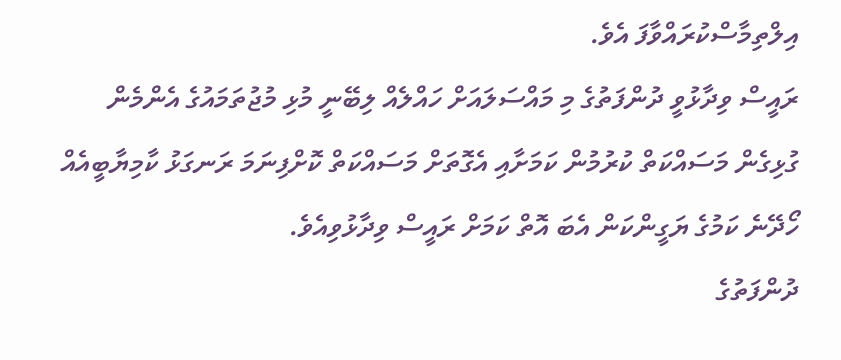އިލްތިމާސްކުރައްވާފަ އެވެ.
ރައީސް ވިދާޅުވީ ދުންފަތުގެ މި މައްސަލައަށް ހައްލެއް ލިބޭނީ މުޅި މުޖުތަމައުގެ އެންމެން ގުޅިގެން މަސައްކަތް ކުރުމުން ކަމަށާއި އެގޮތަށް މަސައްކަތް ކޮށްފިނަމަ ރަނގަޅު ކާމިޔާބީއެއް ހޯދޭނެ ކަމުގެ ޔަގީންކަން އެބަ އޮތް ކަމަށް ރައީސް ވިދާޅުވިއެވެ.
ދުންފަތުގެ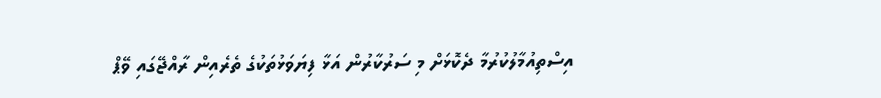އިސްތިއުމާލުކުރުމާ ދެކޮޅަށް މި ސަރުކާރުން އަޅާ ފިޔަވަޅުތަކުގެ ތެރެއިން ރާއްޖޭގައި ވޭޕް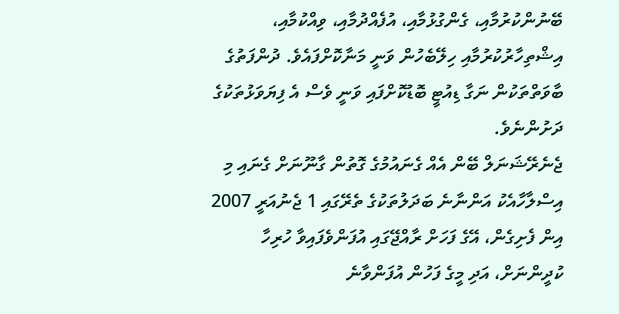ބޭނުންކުރުމާއި، ގެންގުޅުމާއި، އުފެއްދުމާއި، ވިއްކުމާއި، އިޝްތިހާރުކުރުމާއި ހިލޭބެހުން ވަނީ މަނާކޮށްފައެވެ. ދުންފަތުގެ ބާވަތްތަކުން ނަގާ ޑިއުޓީ ބޮޑުކޮށްފައި ވަނީ ވެސް އެ ފިޔަވަޅުތަކުގެ ދަށުންނެވެ.
ޖެނެރޭޝަނަލް ބޭން އެއް ގެނައުމުގެ ގޮތުން ގާނޫނަށް ގެނައި މި އިސްލާހާއެކު އަންނާނެ ބަދަލުތަކުގެ ތެރޭގައި 1 ޖެނުއަރީ 2007 އިން ފެށިގެން، އޭގެ ފަހަށް ރާއްޖޭގައި އުފަންވެފައިވާ ހުރިހާ ކުދީންނަށް، އަދި މީގެ ފަހުން އުފަންވާނެ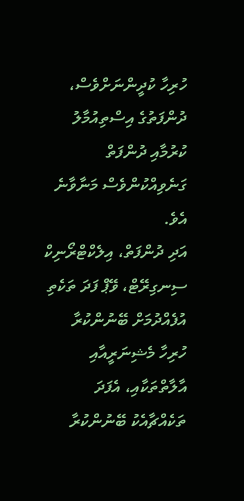ހުރިހާ ކުދީންނަށްވެސް، ދުންފަތުގެ އިސްތިއުމާލު ކުރުމާއި ދުންފަތް ގަނެވިއްކުންވެސް މަނާވާނެ އެވެ.
އަދި ދުންފަތް، އިލެކްޓްރޯނިކް ސިނގިރޭޓް، ވޭޕް ފަދަ ތަކެތި އުފެއްދުމަށް ބޭނުންކުރާ ހުރިހާ މެޝިނަރީއާއި އާލާތްތަކާއި، އެފަދަ ތަކެއްޗާއެކު ބޭނުންކުރާ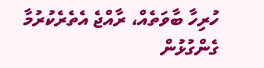ހުރިހާ ބާވަތެއް، ރާއްޖެ އެތެރެކުރުމާ ގެންގުޅުން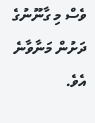ވެސް މި ގާނޫނުގެ ދަށުން މަނާވާނެ އެވެ.